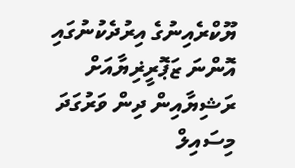ޔޫކްރެއިނުގެ އިރުދެކުނުގައި އޮންނަ ޒަޕޮރީޜިޔާއަށް ރަޝިޔާއިން ދިން ވަރުގަދަ މިސައިލް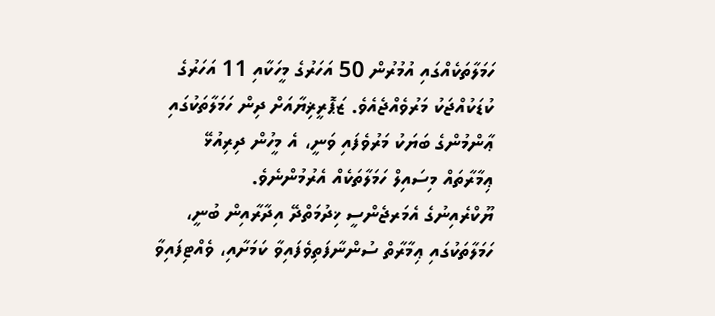ހަމަލާތަކެއްގައި އުމުރުން 50 އަހަރުގެ މީހަކާއި 11 އަހަރުގެ ކުޑަކުއްޖަކު މަރުވެއްޖެއެވެ. ޒަޕޮރީޜިޔާއަށް ދިން ހަމަލާތަކުގައި ޢާންމުންގެ ބަޔަކު މަރުވެފައި ވަނީ، އެ މީހުން ދިރިއުޅޭ ޢިމާރާތައް މިސައިލް ހަމަލާތަކެއް އެރުމުންނެވެ.
ޔޫކްރެއިނުގެ އެމަރޖެންސީ ޚިދުމަތްދޭ އިދާރާއިން ބުނީ، ހަމަލާތަކުގައި ޢިމާރާތް ސުންނާފަތިވެފައިވާ ކަމަށާއި، ވެއްޓިފައިވާ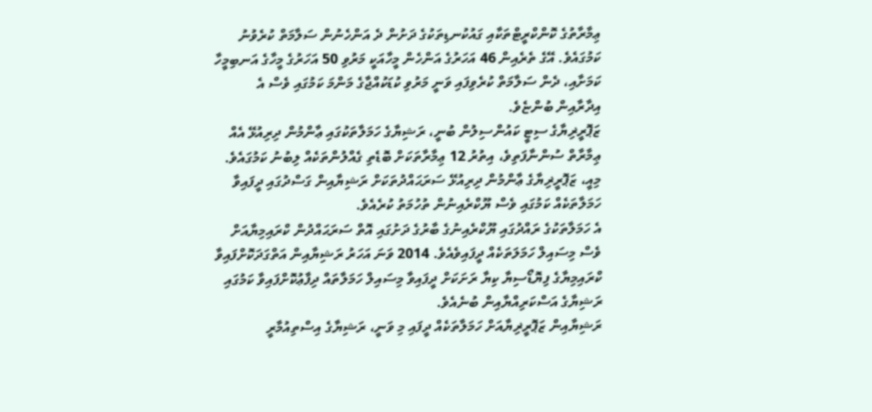ޢިމާރާތުގެ ކޮންކްރީޓްތަކާއި ގައުކުނޑިތަކުގެ ދަށުން ދެ އަންހެނުން ސަލާމަތް ކުރެވުނު ކަމުގައެވެ. އޭގެ ތެރެއިން 46 އަހަރުގެ އަންހެން މީހާއަކީ މަރުވި 50 އަހަރުގެ މީހާގެ އަނބިމީހާ ކަމަށާއި، ދެން ސަލާމަތް ކުރެވިފައި ވަނީ މަރުވި ކުޑަކުއްޖާގެ މަންމަ ކަމުގައި ވެސް އެ އިދާރާއިން ބުންޏެވެ.
ޒަޕޮރީޜިޔާގެ ސިޓީ ކައުންސިލުން ބުނީ، ރަޝިޔާގެ ހަމަލާތަކުގައި ޢާންމުން ދިރިއުޅޭ އެއް ޢިމާރާތް ސުންނާފަތިވެ، އިތުރު 12 ޢިމާރާތަކަށް ބޮޑެތި ގެއްލުންތަކެއް ލިބުނު ކަމުގައެވެ. މިއީ، ޒަޕޮރީޜިޔާގެ ޢާންމުން ދިރިއުޅޭ ސަރަޙައްދުތަކަށް ރަޝިޔާއިން ގަސްދުގައި ދީފައިވާ ހަމަލާތަކެއް ކަމުގައި ވެސް ޔޫކްރެއިނުން ތުހުމަތު ކުރެއެވެ.
އެ ހަމަލާތަކުގެ ރައްދުގައި ޔޫކްރެއިނުގެ ބާރުގެ ދަށުގައި އޮތް ސަރަޙައްދުން ކްރައިމިޔާއަށް ވެސް މިސައިލް ހަމަލަތަކެއް ދީފައިވެއެވެ. 2014 ވަނަ އަހަރު ރަޝިޔާއިން އަތްގަދަކޮށްފައިވާ ކްރައިމިޔާގެ ފިޔޮޑޯސިޔާ ކިޔާ ރަށަކަށް ދީފައިވާ މިސައިލް ހަމަލާތައް ދިފާޢުކޮށްފައިވާ ކަމުގައި ރަޝިޔާގެ އަސްކަރިއްޔާއިން ބުނެއެވެ.
ރަޝިޔާއިން ޒަޕޮރީޜިޔާއަށް ހަމަލާތަކެއް ދީފައި މި ވަނީ، ރަޝިޔާގެ އިސްތިއުމާރީ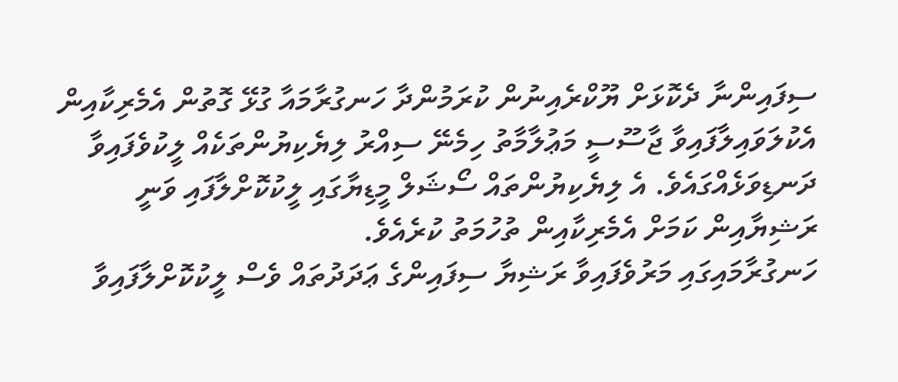ސިފައިންނާ ދެކޮޅަށް ޔޫކްރެއިނުން ކުރަމުންދާ ހަނގުރާމައާ ގުޅޭ ގޮތުން އެމެރިކާއިން އެކުލަވައިލާފައިވާ ޖާސޫސީ މަޢުލާމާތު ހިމެނޭ ސިއްރު ލިޔެކިޔުންތަކެއް ލީކުވެފައިވާ ދަނޑިވަޅެއްގައެވެ. އެ ލިޔެކިޔުންތައް ސޯޝަލް މީޑިޔާގައި ލީކުކޮށްލާފައި ވަނީ ރަޝިޔާއިން ކަމަށް އެމެރިކާއިން ތުހުމަތު ކުރެއެވެ.
ހަނގުރާމައިގައި މަރުވެފައިވާ ރަޝިޔާ ސިފައިންގެ ޢަދަދުތައް ވެސް ލީކުކޮށްލާފައިވާ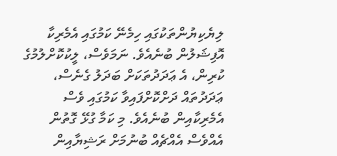ލިޔެކިޔުންތަކުގައި ހިމެނޭ ކަމުގައި އެމެރިކާ އޮފިޝަލުން ބުނެއެވެ. ނަމަވެސް، ލީކުކޮށްލުމުގެ ކުރިން، އެ ޢަދަދުތަކަށް ބަދަލު ގެނެސް، ޢަދަދުތައް ދަށްކޮށްފައިވާ ކަމުގައި ވެސް އެމެރިކާއިން ބުނެއެވެ. މި ކަމާ ގުޅޭ ގޮތުން އެއްވެސް އެއްޗެއް ބުނުމަށް ރަޝިޔާއިން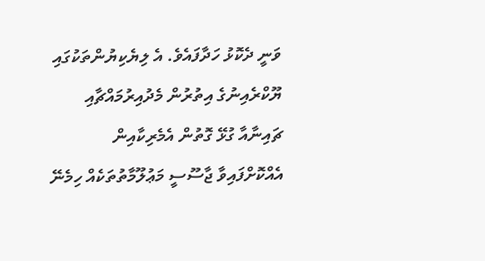ވަނީ ދެކޮޅު ހަދާފައެވެ. އެ ލިޔެކިޔުންތަކުގައި ޔޫކްރެއިނުގެ އިތުރުން މެދުއިރުމައްޗާއި ޗައިނާއާ ގުޅޭ ގޮތުން އެމެރިކާއިން އެއްކޮށްފައިވާ ޖާސޫސީ މަޢުލޫމާތުތަކެއް ހިމެނޭ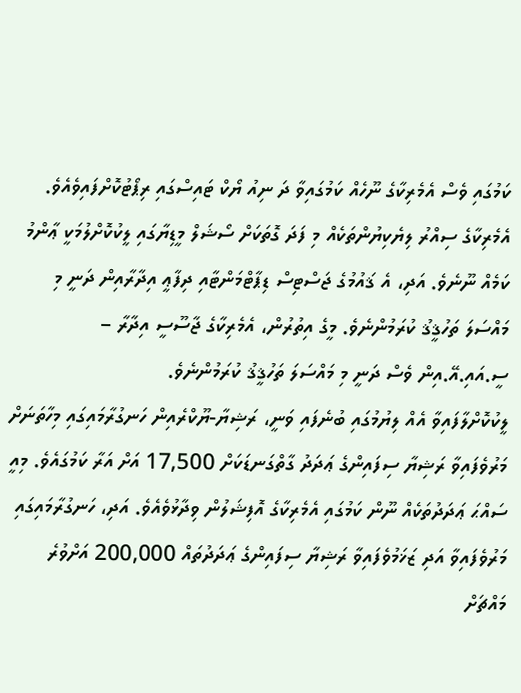ކަމުގައި ވެސް އެމެރިކާގެ ނޫހެއް ކަމުގައިވާ ދަ ނިއު ޔޯކް ޓައިސްގައި ރިޕޯޓުކޮށްފައިވެއެވެ.
އެމެރިކާގެ ސިއްރު ލިޔެކިޔުންތަކެއް މި ފަދަ ގޮތަކަށް ސޯޝަލް މީޑިޔާގައި ލީކުކޮށްލުމަކީ ޢާންމު ކަމެއް ނޫނެވެ. އަދި، އެ ޤައުމުގެ ޖަސްޓިސް ޑިޕާޓްމަންޓާއި ދިފާޢީ އިދާރާއިން ދަނީ މި މައްސަލަ ތަހުޤީޤު ކުރަމުންނެވެ. މީގެ އިތުރުން، އެމެރިކާގެ ޖާސޫސީ އިދާރާ – ސީ.އައި.އޭ.އިން ވެސް ދަނީ މި މައްސަލަ ތަހުޤީޤު ކުރަމުންނެވެ.
ލީކުކޮށްލާފައިވާ އެއް ލިޔުމުގައި ބުނެފައި ވަނީ، ރަޝިޔާ-ޔޫކްރެއިން ހަނގުރާމައިގައި މިހާތަނަށް މަރުވެފައިވާ ރަޝިޔާ ސިފައިންގެ ޢަދަދު ގާތްގަނޑަކަށް 17,500 އަށް އަރާ ކަމުގައެވެ. މިއީ ސައްޙަ ޢަދަދުތަކެއް ނޫން ކަމުގައި އެމެރިކާގެ އޮފިޝަލުން ވިދާޅުވެއެވެ. އަދި، ހަނގުރާމައިގައި މަރުވެފައިވާ އަދި ޒަޚަމުވެފައިވާ ރަޝިޔާ ސިފައިންގެ ޢަދަދުތައް 200,000 އަށްވުރެ މައްޗަށް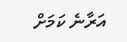އަރާނެ ކަމަށް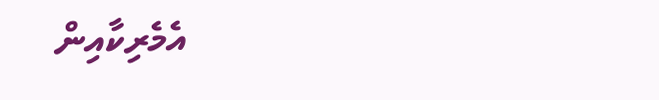އެމެރިކާއިން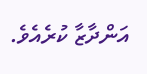އަންދާޒާ ކުރެއެވެ.